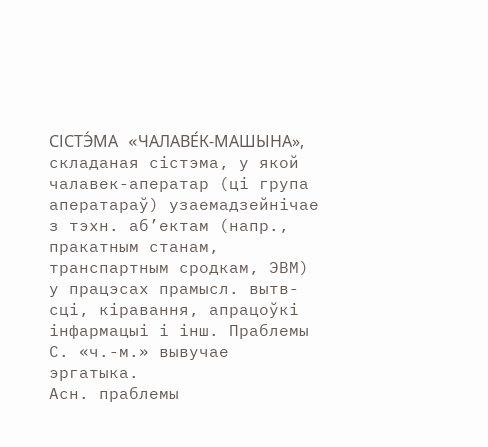СІСТЭ́МА «ЧАЛАВЕ́К-МАШЫНА»,
складаная сістэма, у якой чалавек-аператар (ці група аператараў) узаемадзейнічае з тэхн. аб’ектам (напр., пракатным станам, транспартным сродкам, ЭВМ) у працэсах прамысл. вытв-сці, кіравання, апрацоўкі інфармацыі і інш. Праблемы С. «ч.-м.» вывучае эргатыка.
Асн. праблемы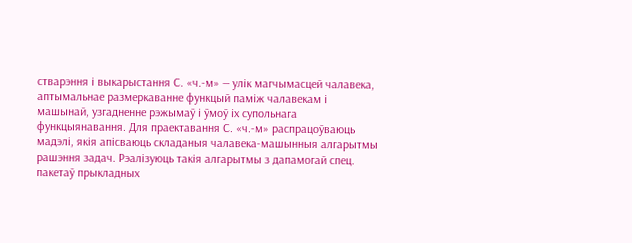стварэння і выкарыстання С. «ч.-м» — улік магчымасцей чалавека, аптымальнае размеркаванне функцый паміж чалавекам і машынай, узгадненне рэжымаў і ўмоў іх супольнага функцыянавання. Для праектавання С. «ч.-м» распрацоўваюць мадэлі, якія апісваюць складаныя чалавека-машынныя алгарытмы рашэння задач. Рэалізуюць такія алгарытмы з дапамогай спец. пакетаў прыкладных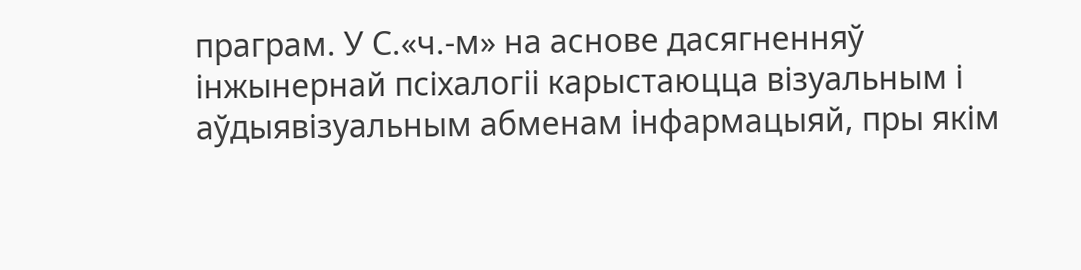праграм. У С.«ч.-м» на аснове дасягненняў інжынернай псіхалогіі карыстаюцца візуальным і аўдыявізуальным абменам інфармацыяй, пры якім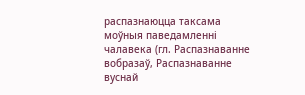распазнаюцца таксама моўныя паведамленні чалавека (гл. Распазнаванне вобразаў, Распазнаванне вуснай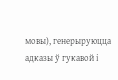мовы), генерыруюцца адказы ў гукавой і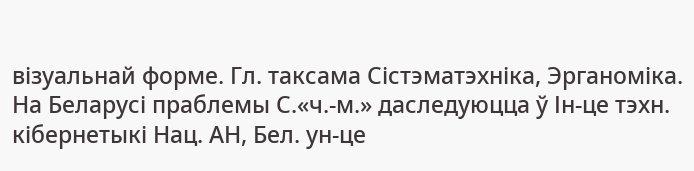візуальнай форме. Гл. таксама Сістэматэхніка, Эрганоміка.
На Беларусі праблемы С.«ч.-м.» даследуюцца ў Ін-це тэхн. кібернетыкі Нац. АН, Бел. ун-це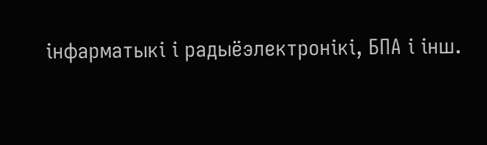інфарматыкі і радыёэлектронікі, БПА і інш.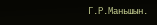Г.Р.Маньшын.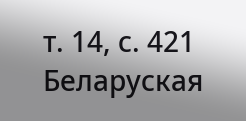т. 14, с. 421
Беларуская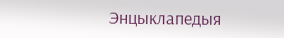Энцыклапедыя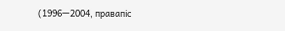(1996—2004, правапіс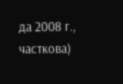да 2008 г., часткова)